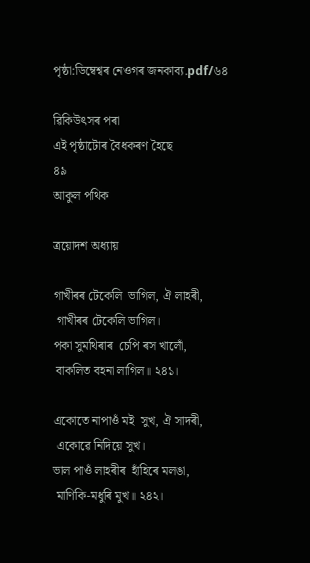পৃষ্ঠা:ডিম্বেশ্বৰ নেওগৰ জনকাব্য.pdf/৬৪

ৱিকিউৎসৰ পৰা
এই পৃষ্ঠাটোৰ বৈধকৰণ হৈছে
৪৯
আকুল পথিক

ত্ৰয়োদশ অধ্যায়

গাখীৰৰ টেকেলি  ভাগিল, ঐ লাহৰী,
 গাখীৰৰ টেকেলি ভাগিল।
পকা সুমথিৰাৰ  চেপি ৰস খালোঁ,
 বাকলিত বহনা লাগিল॥ ২৪১।

একোতে নাপাওঁ মই  সুখ, ঐ সাদৰী,
 একোৱে নিদিয়ে সুখ।
ভাল পাওঁ লাহৰীৰ  হাঁহিৰে মলঙা,
 মাণিকি-মধুৰি মুখ॥ ২৪২।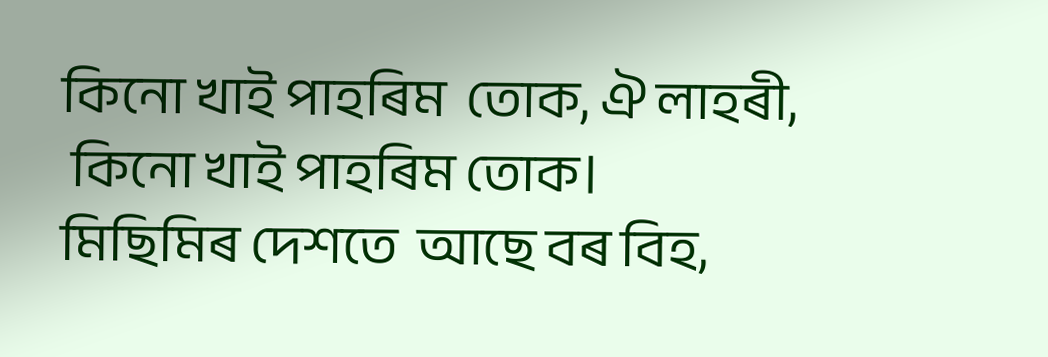কিনো খাই পাহৰিম  তোক, ঐ লাহৰী,
 কিনো খাই পাহৰিম তোক।
মিছিমিৰ দেশতে  আছে বৰ বিহ,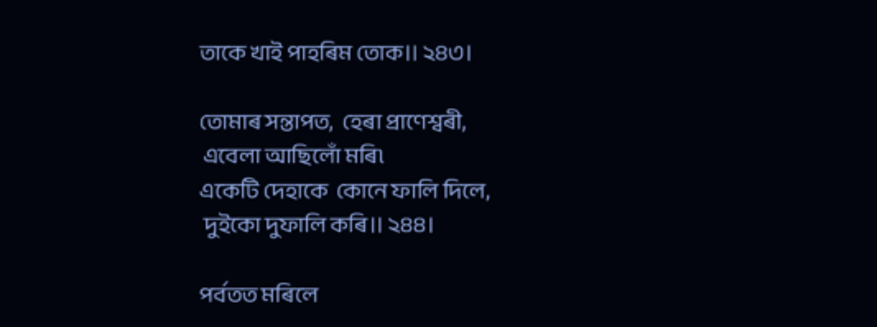তাকে খাই পাহৰিম তোক॥ ২৪৩।

তোমাৰ সন্তাপত,  হেৰা প্ৰাণেশ্বৰী,
 এবেলা আছিলোঁ মৰি৷
একেটি দেহাকে  কোনে ফালি দিলে,
 দুইকো দুফালি কৰি॥ ২৪৪।

পৰ্বতত মৰিলে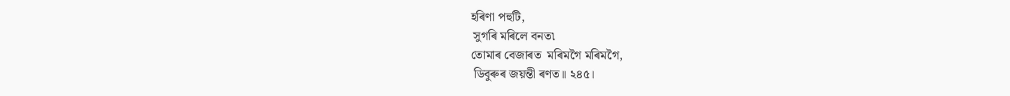হৰিণা পহুটি,
 সুগৰি মৰিলে বনত৷
তোমাৰ বেজাৰত  মৰিমগৈ মৰিমগৈ,
 ডিবুৰুৰ জয়ন্তী ৰণত॥ ২৪৫।